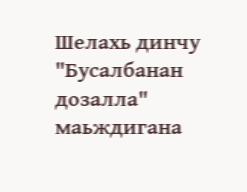Шелахь динчу "Бусалбанан дозалла" маьждигана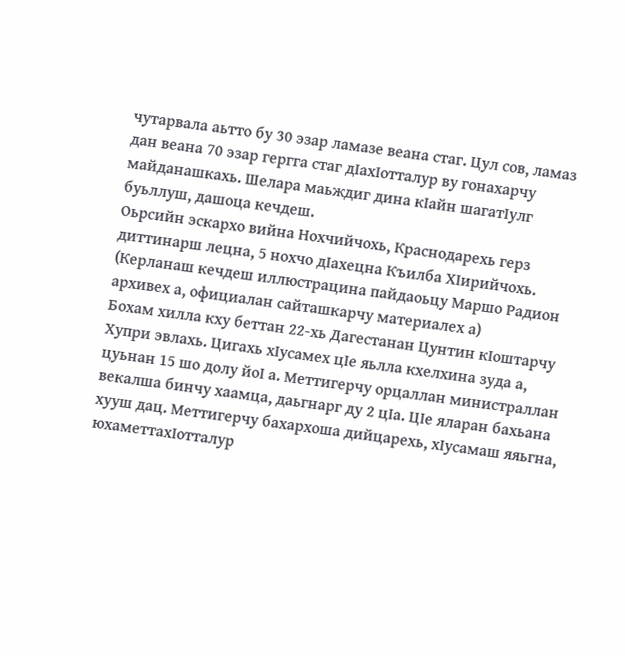чутарвала аьтто бу 30 эзар ламазе веана стаг. Цул сов, ламаз дан веана 70 эзар гергга стаг дIахIотталур ву гонахарчу майданашкахь. Шелара маьждиг дина кIайн шагатӀулг буьллуш, дашоца кечдеш.
Оьрсийн эскархо вийна Нохчийчохь, Краснодарехь герз диттинарш лецна, 5 нохчо дIахецна Къилба ХIирийчохь. (Керланаш кечдеш иллюстрацина пайдаоьцу Маршо Радион архивех а, официалан сайташкарчу материалех а)
Бохам хилла кху беттан 22-хь Дагестанан Цунтин кIоштарчу Хупри эвлахь. Цигахь хIусамех цIе яьлла кхелхина зуда а, цуьнан 15 шо долу йоI а. Меттигерчу орцаллан министраллан векалша бинчу хаамца, даьгнарг ду 2 цIа. ЦIе яларан бахьана хууш дац. Меттигерчу бахархоша дийцарехь, хIусамаш яяьгна, юхаметтахIотталур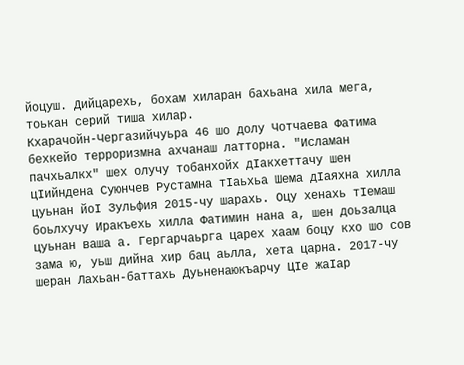йоцуш. Дийцарехь, бохам хиларан бахьана хила мега, тоькан серий тиша хилар.
Кхарачойн-Чергазийчуьра 46 шо долу Чотчаева Фатима бехкейо терроризмна ахчанаш латторна. "Исламан пачхьалкх" шех олучу тобанхойх дIакхеттачу шен цIийндена Суюнчев Рустамна тIаьхьа Шема дIаяхна хилла цуьнан йоI Зульфия 2015-чу шарахь. Оцу хенахь тIемаш боьлхучу Иракъехь хилла Фатимин нана а, шен доьзалца цуьнан ваша а. Гергарчаьрга царех хаам боцу кхо шо сов зама ю, уьш дийна хир бац аьлла, хета царна. 2017-чу шеран Лахьан-баттахь Дуьненаюкъарчу ЦIе жаIар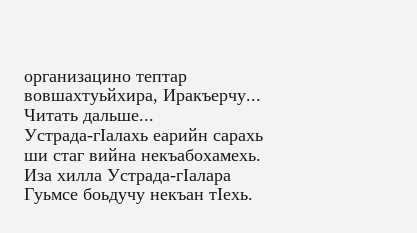организацино тептар вовшахтуьйхира, Иракъерчу... Читать дальше...
Устрада-гIалахь еарийн сарахь ши стаг вийна некъабохамехь. Иза хилла Устрада-гIалара Гуьмсе боьдучу некъан тIехь.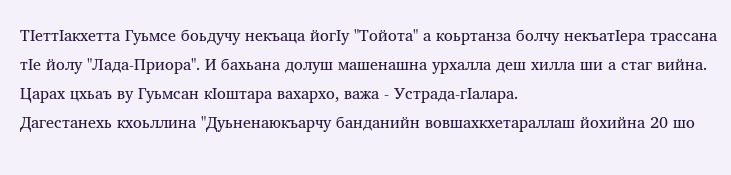ТIеттIакхетта Гуьмсе боьдучу некъаца йогIу "Тойота" а коьртанза болчу некъатIера трассана тIе йолу "Лада-Приора". И бахьана долуш машенашна урхалла деш хилла ши а стаг вийна. Царах цхьаъ ву Гуьмсан кIоштара вахархо, важа - Устрада-гIалара.
Дагестанехь кхоьллина "Дуьненаюкъарчу банданийн вовшахкхетараллаш йохийна 20 шо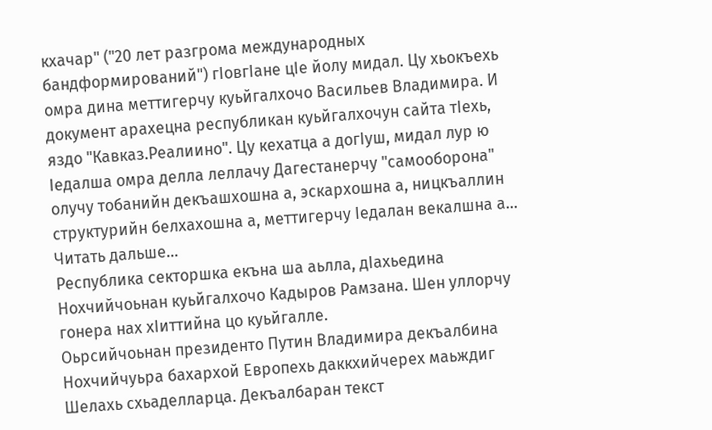кхачар" ("20 лет разгрома международных бандформирований") гIовгIане цIе йолу мидал. Цу хьокъехь омра дина меттигерчу куьйгалхочо Васильев Владимира. И документ арахецна республикан куьйгалхочун сайта тIехь, яздо "Кавказ.Реалиино". Цу кехатца а догIуш, мидал лур ю Iедалша омра делла леллачу Дагестанерчу "самооборона" олучу тобанийн декъашхошна а, эскархошна а, ницкъаллин структурийн белхахошна а, меттигерчу Iедалан векалшна а... Читать дальше...
Республика секторшка екъна ша аьлла, дIахьедина Нохчийчоьнан куьйгалхочо Кадыров Рамзана. Шен уллорчу гонера нах хIиттийна цо куьйгалле.
Оьрсийчоьнан президенто Путин Владимира декъалбина Нохчийчуьра бахархой Европехь даккхийчерех маьждиг Шелахь схьаделларца. Декъалбаран текст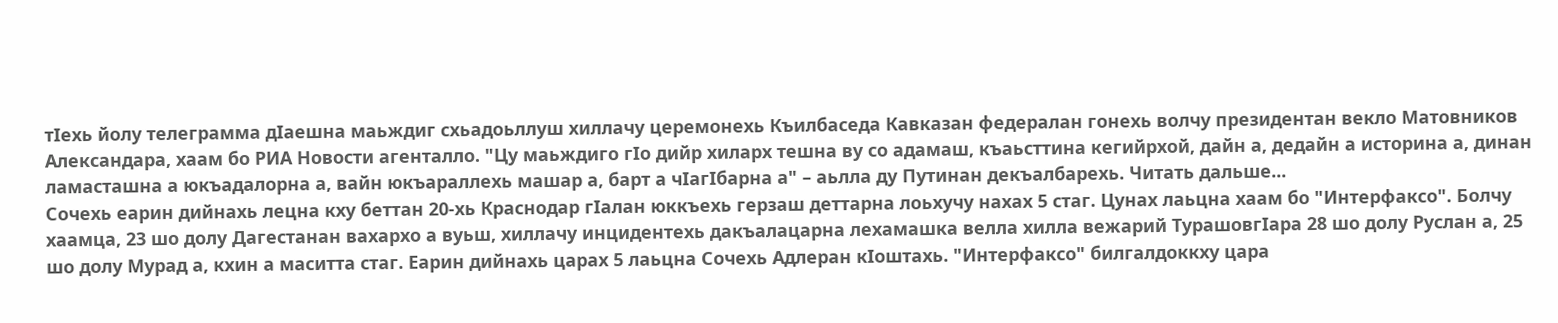тIехь йолу телеграмма дIаешна маьждиг схьадоьллуш хиллачу церемонехь Къилбаседа Кавказан федералан гонехь волчу президентан векло Матовников Александара, хаам бо РИА Новости агенталло. "Цу маьждиго гIо дийр хиларх тешна ву со адамаш, къаьсттина кегийрхой, дайн а, дедайн а историна а, динан ламасташна а юкъадалорна а, вайн юкъараллехь машар а, барт а чIагIбарна а" – аьлла ду Путинан декъалбарехь. Читать дальше...
Сочехь еарин дийнахь лецна кху беттан 20-хь Краснодар гIалан юккъехь герзаш деттарна лоьхучу нахах 5 стаг. Цунах лаьцна хаам бо "Интерфаксо". Болчу хаамца, 23 шо долу Дагестанан вахархо а вуьш, хиллачу инцидентехь дакъалацарна лехамашка велла хилла вежарий ТурашовгIара 28 шо долу Руслан а, 25 шо долу Мурад а, кхин а маситта стаг. Еарин дийнахь царах 5 лаьцна Сочехь Адлеран кIоштахь. "Интерфаксо" билгалдоккху цара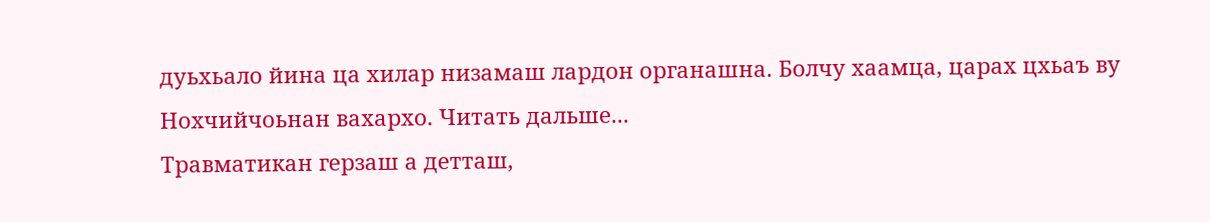дуьхьало йина ца хилар низамаш лардон органашна. Болчу хаамца, царах цхьаъ ву Нохчийчоьнан вахархо. Читать дальше...
Травматикан герзаш а детташ,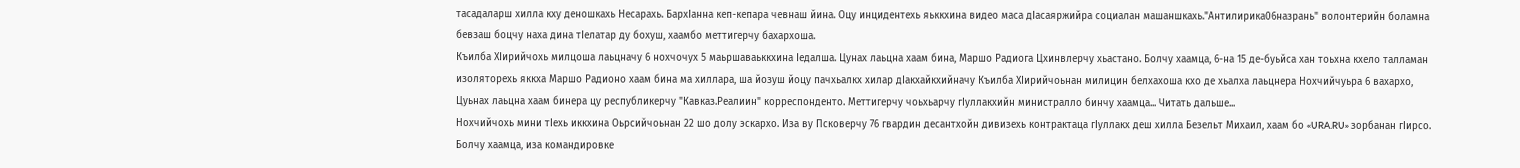тасадаларш хилла кху деношкахь Несарахь. БархIанна кеп-кепара чевнаш йина. Оцу инцидентехь яьккхина видео маса дIасаяржийра социалан машаншкахь."Антилирика06назрань" волонтерийн боламна бевзаш боцчу наха дина тIелатар ду бохуш, хаамбо меттигерчу бахархоша.
Къилба ХIирийчохь милцоша лаьцначу 6 нохчочух 5 маьршаваьккхина Iедалша. Цунах лаьцна хаам бина, Маршо Радиога Цхинвлерчу хьастано. Болчу хаамца, 6-на 15 де-буьйса хан тоьхна кхело талламан изоляторехь яккха Маршо Радионо хаам бина ма хиллара, ша йозуш йоцу пачхьалкх хилар дIакхайкхийначу Къилба ХIирийчоьнан милицин белхахоша кхо де хьалха лаьцнера Нохчийчуьра 6 вахархо, Цуьнах лаьцна хаам бинера цу республикерчу "Кавказ.Реалиин" корреспонденто. Меттигерчу чоьхьарчу гIуллакхийн министралло бинчу хаамца... Читать дальше...
Нохчийчохь мини тIехь иккхина Оьрсийчоьнан 22 шо долу эскархо. Иза ву Псковерчу 76 гвардин десантхойн дивизехь контрактаца гIуллакх деш хилла Безельт Михаил, хаам бо «URA.RU» зорбанан гIирсо. Болчу хаамца, иза командировке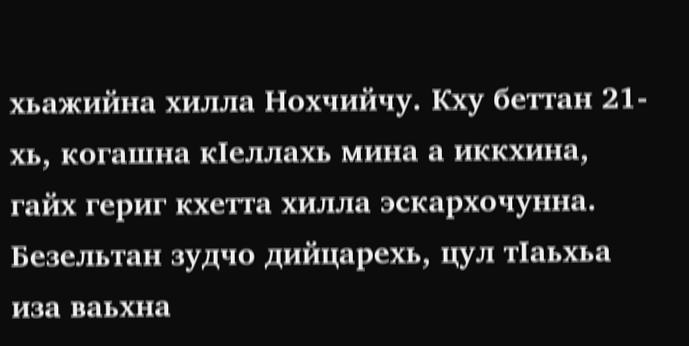хьажийна хилла Нохчийчу. Кху беттан 21-хь, когашна кIеллахь мина а иккхина, гайх гериг кхетта хилла эскархочунна. Безельтан зудчо дийцарехь, цул тIаьхьа иза ваьхна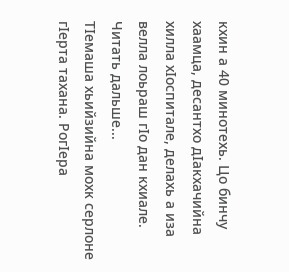кхин а 40 минотехь. Цо бинчу хаамца, десантхо дIакхачийна хилла хIоспитале, делахь а иза велла лоьраш гIо дан кхиале. Читать дальше...
ТIемаша хьийзийна мохк серлоне гIерта тахана. РогIера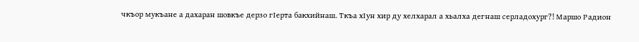чкъор мукъане а дахаран шовкъе дерзо гIерта бакхийнаш. Ткъа хIун хир ду хелхарал а хьалха дегнаш серладохург?! Маршо Радион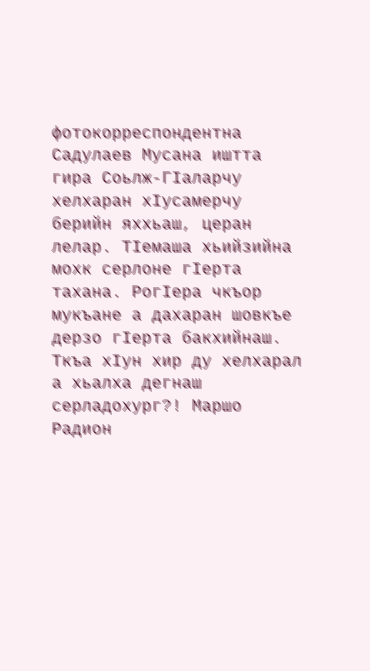фотокорреспондентна Садулаев Мусана иштта гира Соьлж-ГIаларчу хелхаран хIусамерчу берийн яххьаш, церан лелар. ТIемаша хьийзийна мохк серлоне гIерта тахана. РогIера чкъор мукъане а дахаран шовкъе дерзо гIерта бакхийнаш. Ткъа хIун хир ду хелхарал а хьалха дегнаш серладохург?! Маршо Радион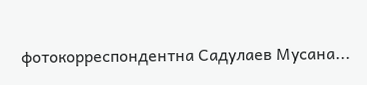фотокорреспондентна Садулаев Мусана...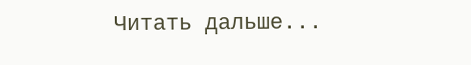Читать дальше...